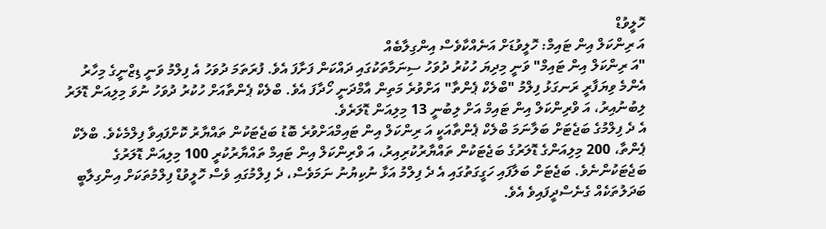ހޮލީވުޑް
އަ ރިންކަލް އިން ޓައިމް: ހޮލީވުޑަށް އަނެއްކާވެސް އިންގިލާބެއް
"އަ ރިންކަލް އިން ޓައިމް" ވަނީ މިދިޔަ ހުކުރު ދުވަހު ސިނަމާތަކުގައި ދައްކަން ފަށާފަ އެވެ. ފުރަތަމަ ދުވަހު އެ ފިލްމު ވަނީ ޑިޒްނީގެ މިހާރު އެންމެ ވިޔަފާރީ ރަނގަޅު ފިލްމު "ބްލެކް ޕެންތާ" އަށްވުރެ މަތިން އާމްދަނީ ހޯދާފަ އެވެ. ބްލެކް ޕެންތާއަށް ހުކުރު ދުވަހު ނުވަ މިލިއަން ޑޮލަރު ލިބުނުއިރު، އަ ވްރިންކަލް އިން ޓައިމް އަށް ލިބުނީ 13 މިލިއަން ޑޮލަރެވެ.
އެ ދެ ފިލްމުގެ ބަޖެޓަށް ބަލާނަމަ ބްލެކް ޕެންތާއަކީ އަ ރިންކަލް އިން ޓައިމްއަށްވުރެ ބޮޑު ބަޖެޓަކުން ތައްޔާރު ކޮށްފައިވާ ފިލްމެކެވެ. ބްލެކް ޕެންތާ، 200 މިލިއަންގެ ޑޮލަރުގެ ބަޖެޓަކުން ތައްޔާރުކުރިއިރު، އަ ވްރިންކަލް އިން ޓައިމް ތައްޔާރުކުރީ 100 މިލިއަން ޑޮލަރުގެ ބަޖެޓަކުންނެވެ. ބަޖެޓަށް ބަލާފައި ހަގީގަތުގައި އެ ދެ ފިލްމު އަޅާ ނުކިޔުނު ނަމަވެސް، ދެ ފިލްމުގައި ވެސް ހޮލީވުޑް ފިލްމުތަކަށް އިންގިލާބީ ބަދަލުތަކެއް ގެނެސްދީފައިވެ އެވެ.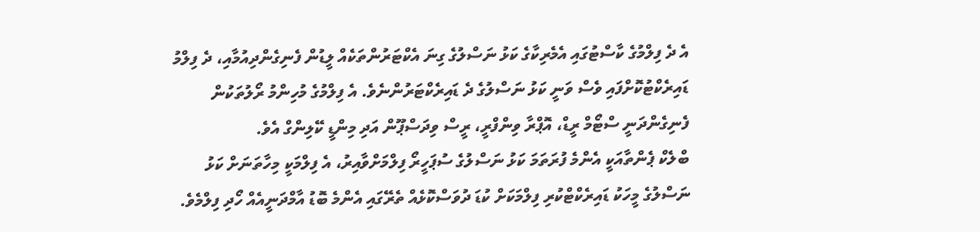އެ ދެ ފިލްމުގެ ކާސްޓުގައި އެމެރިކާގެ ކަޅު ނަސްލުގެ ގިނަ އެކްޓަރުންތަކެއް ލީޑުން ފެނިގެންދިއުމާއި، ދެ ފިލްމު ޑައިރެކްޓުކޮށްފައި ވެސް ވަނީ ކަޅު ނަސްލުގެ ދެ ޑައިރެކްޓަރުންނެވެ. އެ ފިލްމުގެ މުހިންމު ރޯލުތަކުން ފެނިގެންދަނީ ސްޓޯމް ރީޑް، އޮޕްރާ ވިންފްރީ، ރީސް ވިދަސްޕޫން އަދި މިންޑީ ކޭލިންގް އެވެ.
ބްލެކް ޕެންތާއަކީ އެންމެ ފުރަތަމަ ކަޅު ނަސްލުގެ ސުޕަހީރޯ ފިލްމަށްވާއިރު، އެ ފިލްމަކީ މިހާތަނަށް ކަޅު ނަސްލުގެ މީހަކު ޑައިރެކްޓްކުރި ފިލްމަކަށް ކުޑަ ދުވަސްކޮޅެއް ތެރޭގައި އެންމެ ބޮޑު އާމްދަނީއެއް ހޯދި ފިލްމެވެ.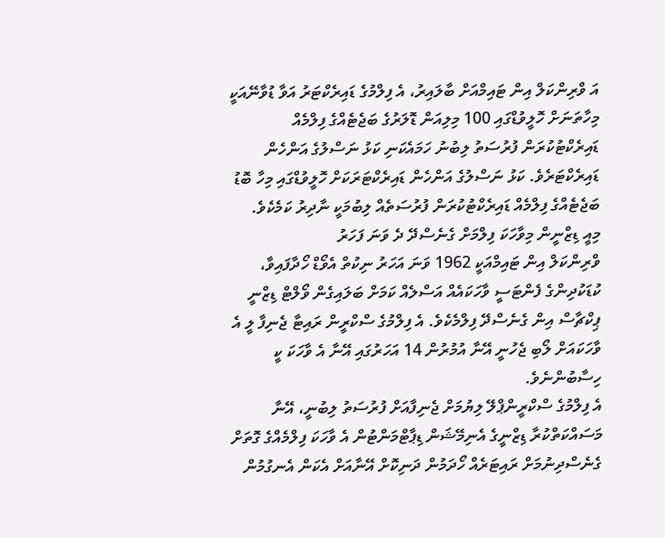އަ ވްރިންކަލް އިން ޓައިމްއަށް ބާލައިރު، އެ ފިލްމުގެ ޑައިރެކްޓަރު އަވާ ޑުވާނޭއަކީ މިހާތަނަށް ހޮލީވުޑްގައި 100 މިލިއަން ޑޮލަރުގެ ބަޖެޓެއްގެ ފިލްމެއް ޑައިރެކްޓުކުރަން ފުރުސަތު ލިބުނު ހަމައެކަނި ކަޅު ނަސްލުގެ އަންހެން ޑައިރެކްޓަރެވެ. ކަޅު ނަސްލުގެ އަންހެން ޑައިރެކްޓަރަކަށް ހޮލީވުޑްގައި މިހާ ބޮޑު ބަޖެޓެއްގެ ފިލްމެއް ޑައިރެކްޓުކުރަން ފުރުސަތެއް ލިބުމަކީ ނާދިރު ކަމެކެވެ.
މިއީ ޑިޒްނީން މިވާހަކަ ފިލްމަށް ގެނެސްދޭ ދެ ވަނަ ފަހަރު
ވްރިންކަލް އިން ޓައިމްއަކީ 1962 ވަނަ އަހަރު ނިކުތް އެވޯޑް ހޯދާފައިވާ، ކުޑަކުދިންގެ ފެންޓަސީ ވާހަކައެއް އަސްލެއް ކަމަށް ބަލައިގެން ވޯލްޓް ޑިޒްނީ ޕިކްޗާސް އިން ގެނެސްދޭ ފިލްމެކެވެ. އެ ފިލްމުގެ ސްކްރީން ރައިޓާ ޖެނިފާ ލީ އެ ވާހަކައަށް ލޯބި ޖެހުނީ އޭނާ އުމުރުން 14 އަހަރުގައި އޭނާ އެ ވާހަކަ ކީ ހިސާބުންނެވެ.
އެ ފިލްމުގެ ސްކްރީންޕްލޭ ލިޔުމަށް ޖެނިފާއަށް ފުރުސަތު ލިބުނީ، އޭނާ މަސައްކަތްކުރާ ޑިޒްނީގެ އެނިމޭޝަން ޑިޕާޓްމަންޓުން އެ ވާހަކަ ފިލްމެއްގެ ގޮތަށް ގެނެސްދިނުމަށް ރައިޓަރެއް ހޯދަމުން ދަނިކޮށް އޭނާއަށް އެކަން އެނގުމުން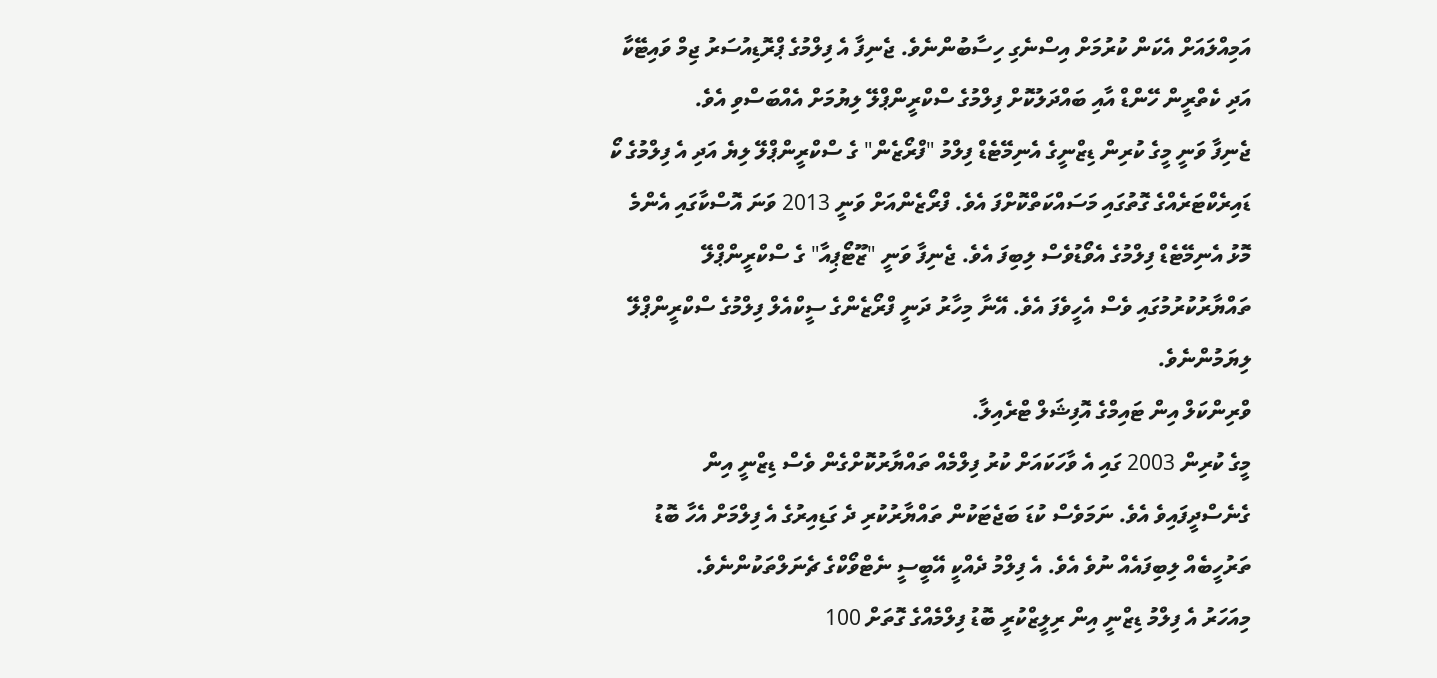އަމިއްލައަށް އެކަން ކުރުމަށް އިސްނެގި ހިސާބުންނެވެ. ޖެނިފާ އެ ފިލްމުގެ ޕްރޮޑިއުސަރު ޖިމް ވައިޓޭކާ އަދި ކެތްރީން ހޭންޑް އާއި ބައްދަލުކޮށް ފިލްމުގެ ސްކްރީންޕްލޭ ލިޔުމަށް އެއްބަސްވި އެވެ.
ޖެނިފާ ވަނީ މީގެ ކުރިން ޑިޒްނީގެ އެނިމޭޓެޑް ފިލްމު "ފްރޯޒެން" ގެ ސްކްރީންޕްލޭ ލިޔެ އަދި އެ ފިލްމުގެ ކޯ ޑައިރެކްޓަރެއްގެ ގޮތުގައި މަސައްކަތްކޮށްފަ އެވެ. ފްރޯޒެންއަށް ވަނީ 2013 ވަނަ އޮސްކާގައި އެންމެ މޮޅު އެނިމޭޓެޑް ފިލްމުގެ އެވޯޑުވެސް ލިބިފަ އެވެ. ޖެނިފާ ވަނީ "ޒޫޓޯޕިއާ" ގެ ސްކްރީންޕްލޭ ތައްޔާރުކުރުމުގައި ވެސް އެހީވެފަ އެވެ. އޭނާ މިހާރު ދަނީ ފްރޯޒެންގެ ސީކްއެލް ފިލްމުގެ ސްކްރީންޕްލޭ ލިޔަމުންނެވެ.
ވްރިންކަލް އިން ޓައިމްގެ އޮފިޝަލް ޓްރެއިލާ.
މީގެ ކުރިން 2003 ގައި އެ ވާހަކައަށް ކުރު ފިލްމެއް ތައްޔާރުކޮށްގެން ވެސް ޑިޒްނީ އިން ގެނެސްދީފައިވެ އެވެ. ނަމަވެސް ކުޑަ ބަޖެޓަކުން ތައްޔާރުކުރި ދެ ގަޑިއިރުގެ އެ ފިލްމަށް އެހާ ބޮޑު ތަރުހީބެއް ލިބިފައެއް ނުވެ އެވެ. އެ ފިލްމު ދެއްކީ އޭބީސީ ނެޓްވޯކްގެ ޗެނަލްތަކުންނެވެ.
މިއަހަރު އެ ފިލްމު ޑިޒްނީ އިން ރިލީޒްކުރީ ބޮޑު ފިލްމެއްގެ ގޮތަށް 100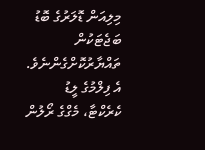މިލިއަން ޑޮލަރުގެ ބޮޑު ބަޖެޓަކުން ތައްޔާރުކޮށްގެންނެވެ. އެ ފިލްމުގެ ލީޑު ކެރެކްޓާ، މެގްގެ ރޯލުން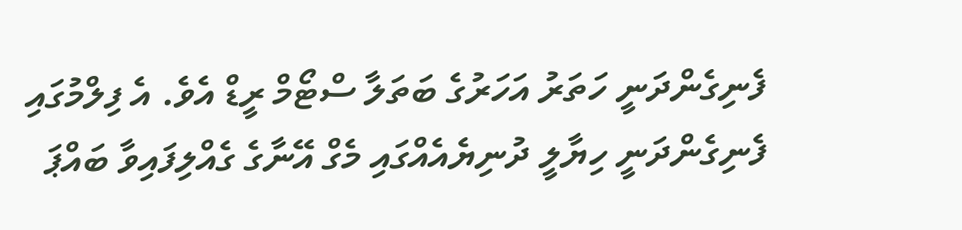ފެނިގެންދަނީ ހަތަރު އަހަރުގެ ބަތަލާ ސްޓޯމް ރީޑް އެވެ. އެ ފިލްމުގައި ފެނިގެންދަނީ ހިޔާލީ ދުނިޔެއެއްގައި މެގް އޭނާގެ ގެއްލިފައިވާ ބައްޕަ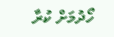ހޯދުމަށް ކުރާ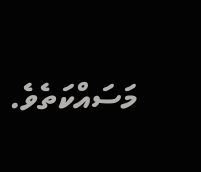މަސައްކަތެވެ.